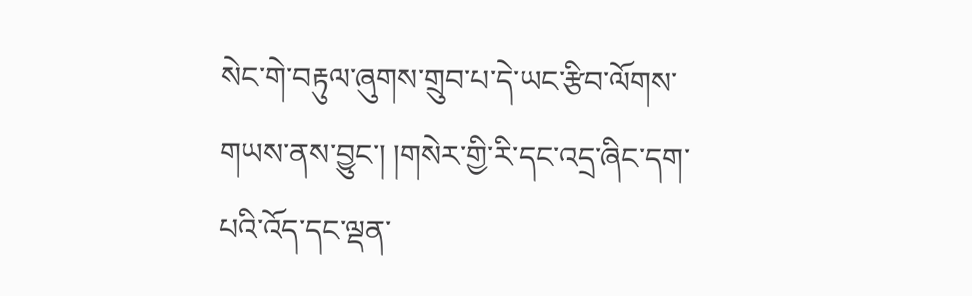སེང་གེ་བརྟུལ་ཞུགས་གྲུབ་པ་དེ་ཡང་རྩིབ་ལོགས་གཡས་ནས་བྱུང་། །གསེར་གྱི་རི་དང་འདྲ་ཞིང་དག་པའི་འོད་དང་ལྡན་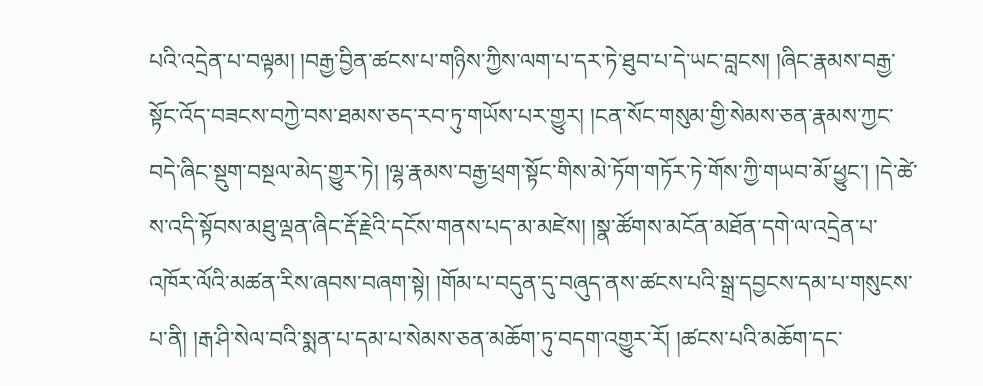པའི་འདྲེན་པ་བལྟམ། །བརྒྱ་བྱིན་ཚངས་པ་གཉིས་ཀྱིས་ལག་པ་དར་ཏེ་ཐུབ་པ་དེ་ཡང་བླངས། །ཞིང་རྣམས་བརྒྱ་སྟོང་འོད་བཟངས་བཀྱེ་བས་ཐམས་ཅད་རབ་ཏུ་གཡོས་པར་གྱུར། །ངན་སོང་གསུམ་གྱི་སེམས་ཅན་རྣམས་ཀྱང་བདེ་ཞིང་སྡུག་བསྔལ་མེད་གྱུར་ཏེ། །ལྷ་རྣམས་བརྒྱ་ཕྲག་སྟོང་གིས་མེ་ཏོག་གཏོར་ཏེ་གོས་ཀྱི་གཡབ་མོ་ཕྱུང་། །དེ་ཚེ་ས་འདི་སྟོབས་མཐུ་ལྡན་ཞིང་རྡོ་རྗེའི་དངོས་གནས་པད་མ་མཛེས། །སྣ་ཚོགས་མངོན་མཐོན་དགེ་ལ་འདྲེན་པ་འཁོར་ལོའི་མཚན་རིས་ཞབས་བཞག་སྟེ། །གོམ་པ་བདུན་དུ་བཞུད་ནས་ཚངས་པའི་སྒྲ་དབྱངས་དམ་པ་གསུངས་པ་ནི། །རྒ་ཤི་སེལ་བའི་སྨན་པ་དམ་པ་སེམས་ཅན་མཆོག་ཏུ་བདག་འགྱུར་རོ། །ཚངས་པའི་མཆོག་དང་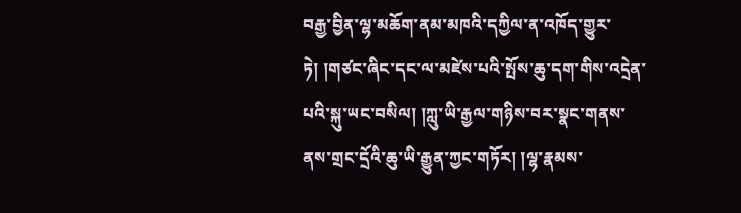བརྒྱ་བྱིན་ལྷ་མཆོག་ནམ་མཁའི་དཀྱིལ་ན་འཁོད་གྱུར་ཏེ། །གཙང་ཞིང་དང་ལ་མཛེས་པའི་སྤོས་ཆུ་དག་གིས་འདྲེན་པའི་སྐུ་ཡང་བསིལ། །ཀླུ་ཡི་རྒྱལ་གཉིས་བར་སྣང་གནས་ནས་གྲང་དྲོའི་ཆུ་ཡི་རྒྱུན་ཀྱང་གཏོར། །ལྷ་རྣམས་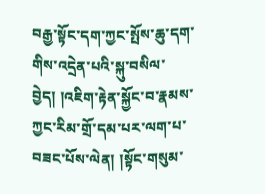བརྒྱ་སྟོང་དག་ཀྱང་སྤོས་ཆུ་དག་གིས་འདྲེན་པའི་སྐུ་བསིལ་བྱེད། །འཇིག་རྟེན་སྐྱོང་བ་རྣམས་ཀྱང་རིམ་གྲོ་དམ་པར་ལག་པ་བཟང་པོས་ལེན། །སྟོང་གསུམ་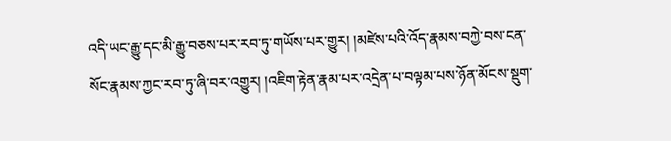འདི་ཡང་རྒྱུ་དང་མི་རྒྱུ་བཅས་པར་རབ་ཏུ་གཡོས་པར་གྱུར། །མཛེས་པའི་འོད་རྣམས་བཀྱེ་བས་ངན་སོང་རྣམས་ཀྱང་རབ་ཏུ་ཞི་བར་འགྱུར། །འཇིག་རྟེན་རྣམ་པར་འདྲེན་པ་བལྟམ་པས་ཉོན་མོངས་སྡུག་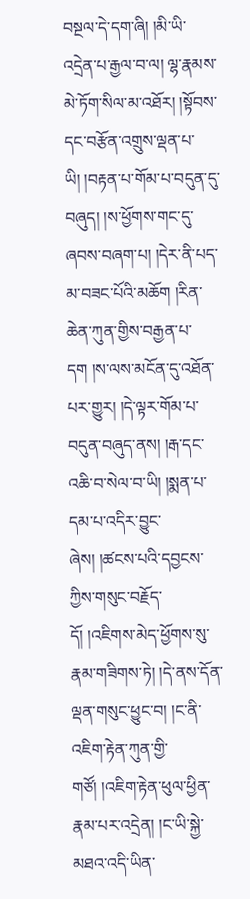བསྔལ་དེ་དག་ཞི། །མི་ཡི་འདྲེན་པ་རྒྱལ་བ་ལ། ལྷ་རྣམས་མེ་ཏོག་སིལ་མ་འཐོར། །སྟོབས་དང་བརྩོན་འགྲུས་ལྡན་པ་ཡི། །བརྟན་པ་གོམ་པ་བདུན་དུ་བཞུད། །ས་ཕྱོགས་གང་དུ་ཞབས་བཞག་པ། །དེར་ནི་པད་མ་བཟང་པོའི་མཆོག །རིན་ཆེན་ཀུན་གྱིས་བརྒྱན་པ་དག །ས་ལས་མངོན་དུ་འཐོན་པར་གྱུར། །དེ་ལྟར་གོམ་པ་བདུན་བཞུད་ནས། །རྒ་དང་འཆི་བ་སེལ་བ་ཡི། །སྨན་པ་དམ་པ་འདིར་བྱུང་ཞེས། །ཚངས་པའི་དབྱངས་ཀྱིས་གསུང་བརྗོད་དོ། །འཇིགས་མེད་ཕྱོགས་སུ་རྣམ་གཟིགས་ཏེ། །དེ་ནས་དོན་ལྡན་གསུང་ཕྱུང་བ། །ང་ནི་འཇིག་རྟེན་ཀུན་གྱི་གཙོ། །འཇིག་རྟེན་ཕུལ་ཕྱིན་རྣམ་པར་འདྲེན། །ང་ཡི་སྐྱེ་མཐའ་འདི་ཡིན་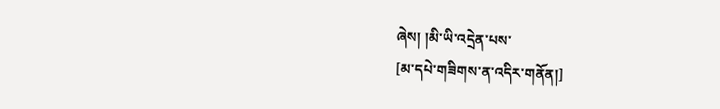ཞེས། །མི་ཡི་འདྲེན་པས་
[མ་དཔེ་གཟིགས་ན་འདིར་གནོན།]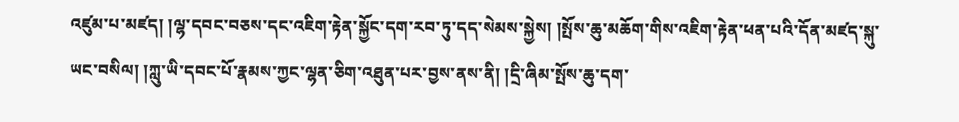འཛུམ་པ་མཛད། །ལྷ་དབང་བཅས་དང་འཇིག་རྟེན་སྐྱོང་དག་རབ་ཏུ་དད་སེམས་སྐྱེས། །སྤོས་ཆུ་མཆོག་གིས་འཇིག་རྟེན་ཕན་པའི་དོན་མཛད་སྐུ་ཡང་བསིལ། །ཀླུ་ཡི་དབང་པོ་རྣམས་ཀྱང་ལྷན་ཅིག་འཐུན་པར་བྱས་ནས་ནི། །དྲི་ཞིམ་སྤོས་ཆུ་དག་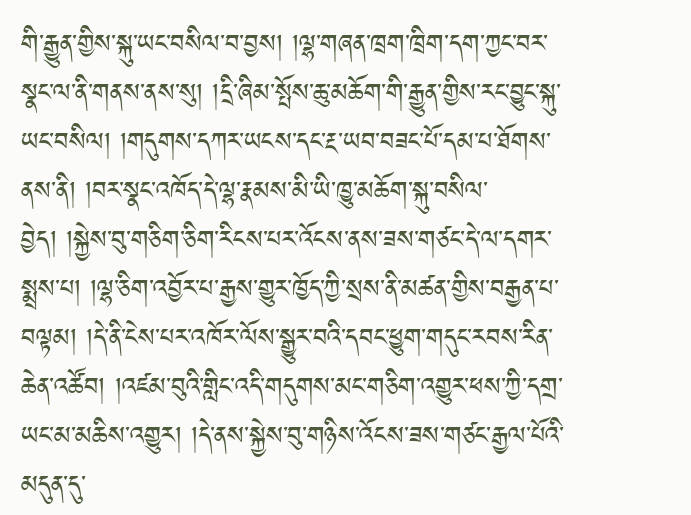གི་རྒྱུན་གྱིས་སྐུ་ཡང་བསིལ་བ་བྱས། །ལྷ་གཞན་ཁྲག་ཁྲིག་དག་ཀྱང་བར་སྣང་ལ་ནི་གནས་ནས་སུ། །དྲི་ཞིམ་སྤོས་ཆུ་མཆོག་གི་རྒྱུན་གྱིས་རང་བྱུང་སྐུ་ཡང་བསིལ། །གདུགས་དཀར་ཡངས་དང་རྔ་ཡབ་བཟང་པོ་དམ་པ་ཐོགས་ནས་ནི། །བར་སྣང་འཁོད་དེ་ལྷ་རྣམས་མི་ཡི་ཁྱུ་མཆོག་སྐུ་བསིལ་བྱེད། །སྐྱེས་བུ་གཅིག་ཅིག་རིངས་པར་འོངས་ནས་ཟས་གཙང་དེ་ལ་དགར་སྨྲས་པ། །ལྷ་ཅིག་འབྱོར་པ་རྒྱས་གྱུར་ཁྱོད་ཀྱི་སྲས་ནི་མཚན་གྱིས་བརྒྱན་པ་བལྟམ། །དེ་ནི་ངེས་པར་འཁོར་ལོས་སྒྱུར་བའི་དབང་ཕྱུག་གདུང་རབས་རིན་ཆེན་འཚོབ། །འཛམ་བུའི་གླིང་འདི་གདུགས་མང་གཅིག་འགྱུར་ཕས་ཀྱི་དགྲ་ཡང་མ་མཆིས་འགྱུར། །དེ་ནས་སྐྱེས་བུ་གཉིས་འོངས་ཟས་གཙང་རྒྱལ་པོའི་མདུན་དུ་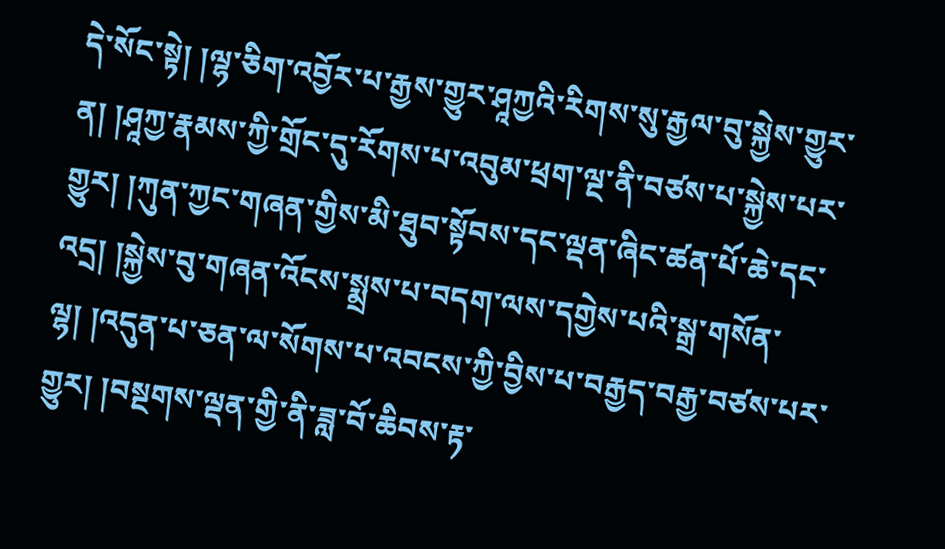དེ་སོང་སྟེ། །ལྷ་ཅིག་འབྱོར་པ་རྒྱས་གྱུར་ཤཱཀྱའི་རིགས་སུ་རྒྱལ་བུ་སྐྱེས་གྱུར་ན། །ཤཱཀྱ་རྣམས་ཀྱི་གྲོང་དུ་རོགས་པ་འབུམ་ཕྲག་ལྔ་ནི་བཙས་པ་སྐྱེས་པར་གྱུར། །ཀུན་ཀྱང་གཞན་གྱིས་མི་ཐུབ་སྟོབས་དང་ལྡན་ཞིང་ཚན་པོ་ཆེ་དང་འདྲ། །སྐྱེས་བུ་གཞན་འོངས་སྨྲས་པ་བདག་ལས་དགྱེས་པའི་སྒྲ་གསོན་ལྷ། །འདུན་པ་ཅན་ལ་སོགས་པ་འབངས་ཀྱི་བྱིས་པ་བརྒྱད་བརྒྱ་བཙས་པར་གྱུར། །བསྔགས་ལྡན་གྱི་ནི་ཟླ་བོ་ཆིབས་རྟ་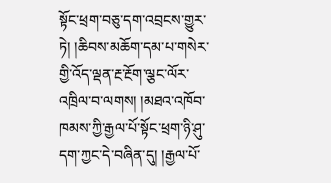སྟོང་ཕྲག་བཅུ་དག་འབྲངས་གྱུར་ཏེ། །ཆིབས་མཆོག་དམ་པ་གསེར་གྱི་འོད་ལྡན་རྔ་རྔོག་ལྕང་ལོར་འཁྲིལ་བ་ལགས། །མཐའ་འཁོབ་ཁམས་ཀྱི་རྒྱལ་པོ་སྟོང་ཕྲག་ཉི་ཤུ་དག་ཀྱང་དེ་བཞིན་དུ། །རྒྱལ་པོ་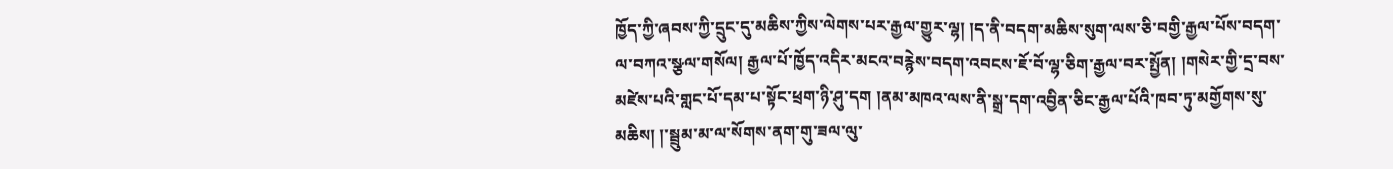ཁྱོད་ཀྱི་ཞབས་ཀྱི་དྲུང་དུ་མཆིས་ཀྱིས་ལེགས་པར་རྒྱལ་གྱུར་ལྷ། །ད་ནི་བདག་མཆིས་སུག་ལས་ཅི་བགྱི་རྒྱལ་པོས་བདག་ལ་བཀའ་སྩལ་གསོལ། རྒྱལ་པོ་ཁྱོད་འདིར་མངའ་བརྙེས་བདག་འབངས་ཇོ་བོ་ལྷ་ཅིག་རྒྱལ་བར་སྤྱོན། །གསེར་གྱི་དྲ་བས་མཛེས་པའི་གླང་པོ་དམ་པ་སྟོང་ཕྲག་ཉི་ཤུ་དག །ནམ་མཁའ་ལས་ནི་སྒྲ་དག་འབྱིན་ཅིང་རྒྱལ་པོའི་ཁབ་ཏུ་མགྱོགས་སུ་མཆིས། །་སྦྲུམ་མ་ལ་སོགས་ནག་གུ་ཟལ་ལུ་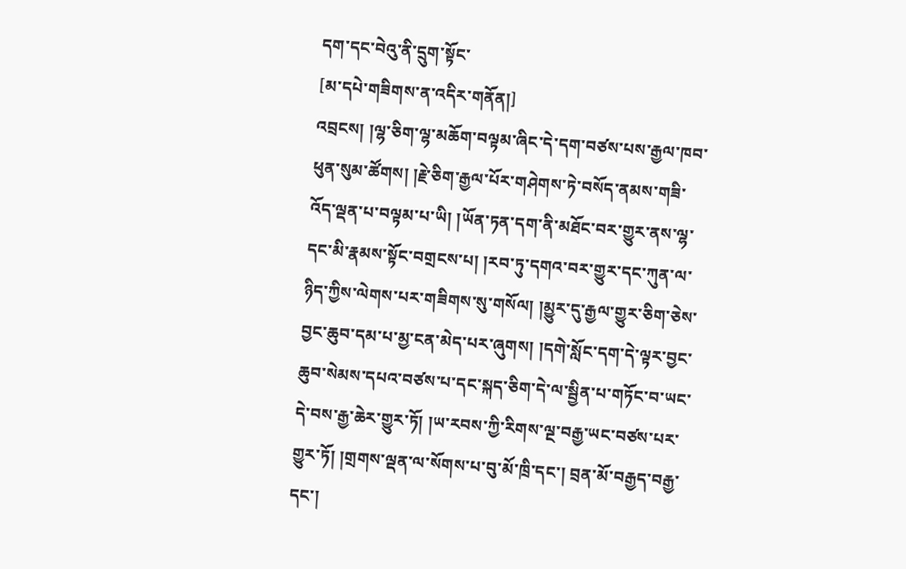དག་དང་བེའུ་ནི་དྲུག་སྟོང་
[མ་དཔེ་གཟིགས་ན་འདིར་གནོན།]
འབྲངས། །ལྷ་ཅིག་ལྷ་མཆོག་བལྟམ་ཞིང་དེ་དག་བཙས་པས་རྒྱལ་ཁབ་ཕུན་སུམ་ཚོགས། །རྗེ་ཅིག་རྒྱལ་པོར་གཤེགས་ཏེ་བསོད་ནམས་གཟི་འོད་ལྡན་པ་བལྟམ་པ་ཡི། །ཡོན་ཏན་དག་ནི་མཐོང་བར་གྱུར་ནས་ལྷ་དང་མི་རྣམས་སྟོང་བགྲངས་པ། །རབ་ཏུ་དགའ་བར་གྱུར་དང་ཀུན་ལ་ཉིད་ཀྱིས་ལེགས་པར་གཟིགས་སུ་གསོལ། །མྱུར་དུ་རྒྱལ་གྱུར་ཅིག་ཅེས་བྱང་ཆུབ་དམ་པ་མྱ་ངན་མེད་པར་ཞུགས། །དགེ་སློང་དག་དེ་ལྟར་བྱང་ཆུབ་སེམས་དཔའ་བཙས་པ་དང་སྐད་ཅིག་དེ་ལ་སྦྱིན་པ་གཏོང་བ་ཡང་དེ་བས་རྒྱ་ཆེར་གྱུར་ཏོ། །ཡ་རབས་ཀྱི་རིགས་ལྔ་བརྒྱ་ཡང་བཙས་པར་གྱུར་ཏོ། །གྲགས་ལྡན་ལ་སོགས་པ་བུ་མོ་ཁྲི་དང་། བྲན་མོ་བརྒྱད་བརྒྱ་དང་།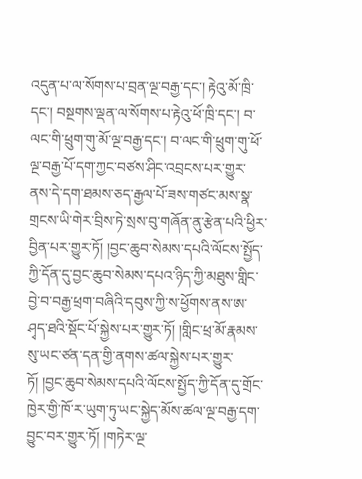འདུན་པ་ལ་སོགས་པ་བྲན་ལྔ་བརྒྱ་དང་། རྟེའུ་མོ་ཁྲི་དང་། བསྔགས་ལྡན་ལ་སོགས་པ་རྟེའུ་ཕོ་ཁྲི་དང་། བ་ལང་གི་ཕྲུག་གུ་མོ་ལྔ་བརྒྱ་དང་། བ་ལང་གི་ཕྲུག་གུ་ཕོ་ལྔ་བརྒྱ་པོ་དག་ཀྱང་བཙས་ཤིང་འབྲངས་པར་གྱུར་ནས་དེ་དག་ཐམས་ཅད་རྒྱལ་པོ་ཟས་གཙང་མས་སྣ་གྲངས་ཡི་གེར་བྲིས་ཏེ་སྲས་བུ་གཞོན་ནུ་རྩེན་པའི་ཕྱིར་བྱིན་པར་གྱུར་ཏོ། །བྱང་ཆུབ་སེམས་དཔའི་ལོངས་སྤྱོད་ཀྱི་དོན་དུ་བྱང་ཆུབ་སེམས་དཔའ་ཉིད་ཀྱི་མཐུས་གླིང་བྱེ་བ་བརྒྱ་ཕྲག་བཞིའི་དབུས་ཀྱི་ས་ཕྱོགས་ནས་ཨ་ཤྭད་ཐའི་སྡོང་པོ་སྐྱེས་པར་གྱུར་ཏོ། །གླིང་ཕྲ་མོ་རྣམས་སུ་ཡང་ཙན་དན་གྱི་ནགས་ཚལ་སྐྱེས་པར་གྱུར་ཏོ། །བྱང་ཆུབ་སེམས་དཔའི་ལོངས་སྤྱོད་ཀྱི་དོན་དུ་གྲོང་ཁྱེར་གྱི་ཁོ་ར་ཡུག་ཏུ་ཡང་སྐྱེད་མོས་ཚལ་ལྔ་བརྒྱ་དག་བྱུང་བར་གྱུར་ཏོ། །གཏེར་ལྔ་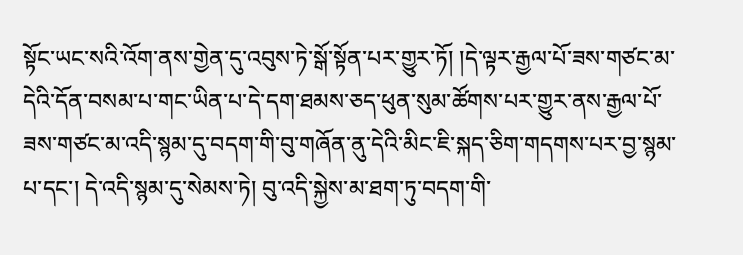སྟོང་ཡང་སའི་འོག་ནས་གྱེན་དུ་འབུས་ཏེ་སྒོ་སྟོན་པར་གྱུར་ཏོ། །དེ་ལྟར་རྒྱལ་པོ་ཟས་གཙང་མ་དེའི་དོན་བསམ་པ་གང་ཡིན་པ་དེ་དག་ཐམས་ཅད་ཕུན་སུམ་ཚོགས་པར་གྱུར་ནས་རྒྱལ་པོ་ཟས་གཙང་མ་འདི་སྙམ་དུ་བདག་གི་བུ་གཞོན་ནུ་དེའི་མིང་ཇི་སྐད་ཅིག་གདགས་པར་བྱ་སྙམ་པ་དང་། དེ་འདི་སྙམ་དུ་སེམས་ཏེ། བུ་འདི་སྐྱེས་མ་ཐག་ཏུ་བདག་གི་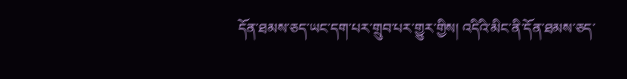དོན་ཐམས་ཅད་ཡང་དག་པར་གྲུབ་པར་གྱུར་གྱིས། འདིའི་མིང་ནི་དོན་ཐམས་ཅད་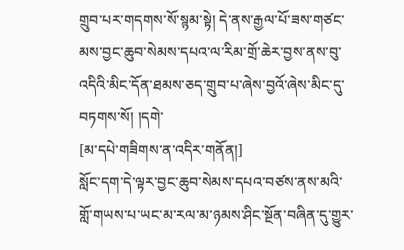གྲུབ་པར་གདགས་སོ་སྙམ་སྟེ། དེ་ནས་རྒྱལ་པོ་ཟས་གཙང་མས་བྱང་ཆུབ་སེམས་དཔའ་ལ་རིམ་གྲོ་ཆེར་བྱས་ནས་བུ་འདིའི་མིང་དོན་ཐམས་ཅད་གྲུབ་པ་ཞེས་བྱའོ་ཞེས་མིང་དུ་བཏགས་སོ། །དགེ་
[མ་དཔེ་གཟིགས་ན་འདིར་གནོན།]
སློང་དག་དེ་ལྟར་བྱང་ཆུབ་སེམས་དཔའ་བཙས་ནས་མའི་གློ་གཡས་པ་ཡང་མ་རལ་མ་ཉམས་ཤིང་སྔོན་བཞིན་དུ་གྱུར་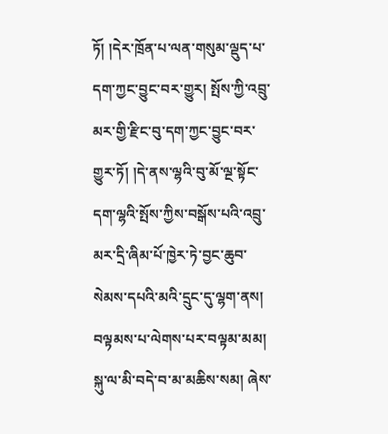ཏོ། །དེར་ཁྲོན་པ་ལན་གསུམ་ལྡུད་པ་དག་ཀྱང་བྱུང་བར་གྱུར། སྤོས་ཀྱི་འབྲུ་མར་གྱི་རྫིང་བུ་དག་ཀྱང་བྱུང་བར་གྱུར་ཏོ། །དེ་ནས་ལྷའི་བུ་མོ་ལྔ་སྟོང་དག་ལྷའི་སྤོས་ཀྱིས་བསྒོས་པའི་འབྲུ་མར་དྲི་ཞིམ་པོ་ཁྱེར་ཏེ་བྱང་ཆུབ་སེམས་དཔའི་མའི་དྲུང་དུ་ལྷག་ནས། བལྟམས་པ་ལེགས་པར་བལྟམ་མམ། སྐུ་ལ་མི་བདེ་བ་མ་མཆིས་སམ། ཞེས་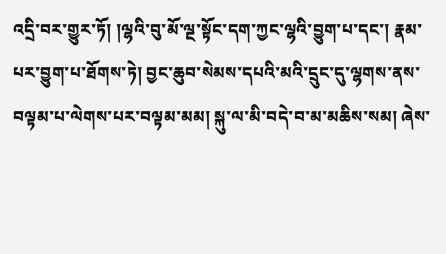འདྲི་བར་གྱུར་ཏོ། །ལྷའི་བུ་མོ་ལྔ་སྟོང་དག་ཀྱང་ལྷའི་བྱུག་པ་དང་། རྣམ་པར་བྱུག་པ་ཐོགས་ཏེ། བྱང་ཆུབ་སེམས་དཔའི་མའི་དྲུང་དུ་ལྷགས་ནས་བལྟམ་པ་ལེགས་པར་བལྟམ་མམ། སྐུ་ལ་མི་བདེ་བ་མ་མཆིས་སམ། ཞེས་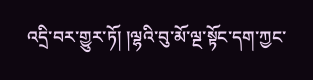འདྲི་བར་གྱུར་ཏོ། །ལྷའི་བུ་མོ་ལྔ་སྟོང་དག་ཀྱང་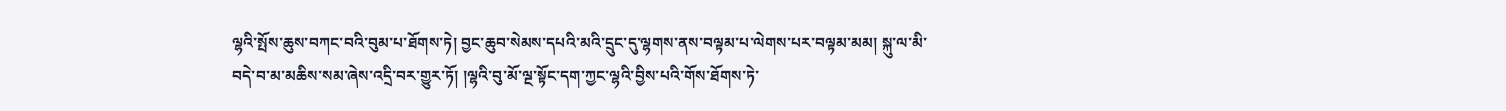ལྷའི་སྤོས་ཆུས་བཀང་བའི་བུམ་པ་ཐོགས་ཏེ། བྱང་ཆུབ་སེམས་དཔའི་མའི་དྲུང་དུ་ལྷགས་ནས་བལྟམ་པ་ལེགས་པར་བལྟམ་མམ། སྐུ་ལ་མི་བདེ་བ་མ་མཆིས་སམ་ཞེས་འདྲི་བར་གྱུར་ཏོ། །ལྷའི་བུ་མོ་ལྔ་སྟོང་དག་ཀྱང་ལྷའི་བྱིས་པའི་གོས་ཐོགས་ཏེ་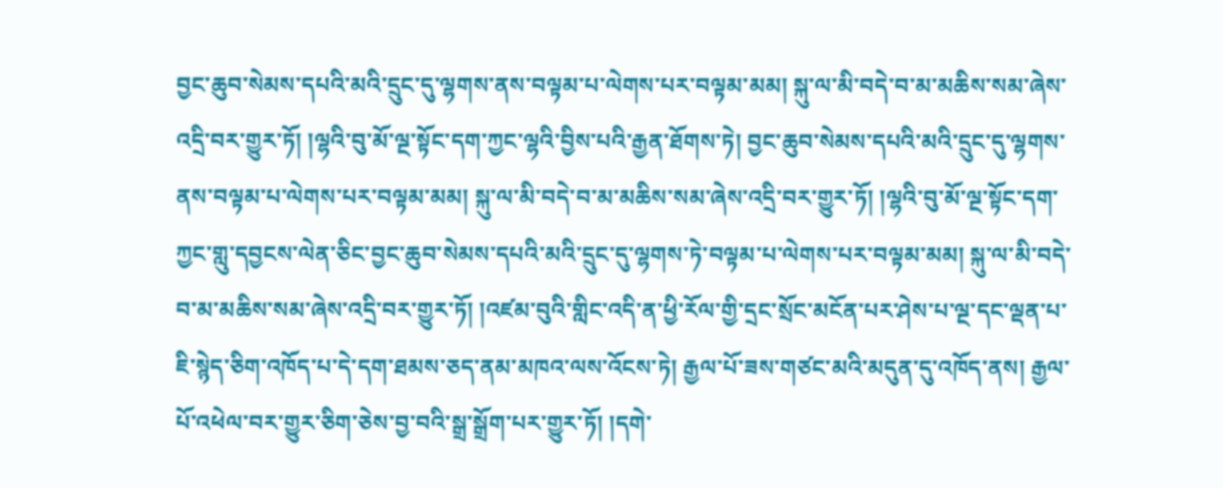བྱང་ཆུབ་སེམས་དཔའི་མའི་དྲུང་དུ་ལྷགས་ནས་བལྟམ་པ་ལེགས་པར་བལྟམ་མམ། སྐུ་ལ་མི་བདེ་བ་མ་མཆིས་སམ་ཞེས་འདྲི་བར་གྱུར་ཏོ། །ལྷའི་བུ་མོ་ལྔ་སྟོང་དག་ཀྱང་ལྷའི་བྱིས་པའི་རྒྱན་ཐོགས་ཏེ། བྱང་ཆུབ་སེམས་དཔའི་མའི་དྲུང་དུ་ལྷགས་ནས་བལྟམ་པ་ལེགས་པར་བལྟམ་མམ། སྐུ་ལ་མི་བདེ་བ་མ་མཆིས་སམ་ཞེས་འདྲི་བར་གྱུར་ཏོ། །ལྷའི་བུ་མོ་ལྔ་སྟོང་དག་ཀྱང་གླུ་དབྱངས་ལེན་ཅིང་བྱང་ཆུབ་སེམས་དཔའི་མའི་དྲུང་དུ་ལྷགས་ཏེ་བལྟམ་པ་ལེགས་པར་བལྟམ་མམ། སྐུ་ལ་མི་བདེ་བ་མ་མཆིས་སམ་ཞེས་འདྲི་བར་གྱུར་ཏོ། །འཛམ་བུའི་གླིང་འདི་ན་ཕྱི་རོལ་གྱི་དྲང་སྲོང་མངོན་པར་ཤེས་པ་ལྔ་དང་ལྡན་པ་ཇི་སྙེད་ཅིག་འཁོད་པ་དེ་དག་ཐམས་ཅད་ནམ་མཁའ་ལས་འོངས་ཏེ། རྒྱལ་པོ་ཟས་གཙང་མའི་མདུན་དུ་འཁོད་ནས། རྒྱལ་པོ་འཕེལ་བར་གྱུར་ཅིག་ཅེས་བྱ་བའི་སྒྲ་སྒྲོག་པར་གྱུར་ཏོ། །དགེ་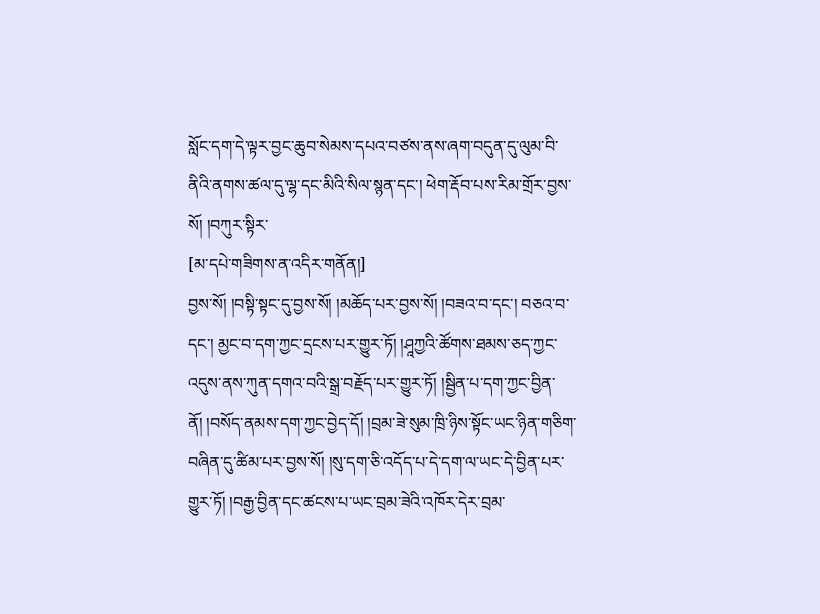སློང་དག་དེ་ལྟར་བྱང་ཆུབ་སེམས་དཔའ་བཙས་ནས་ཞག་བདུན་དུ་ལུམ་བི་ནིའི་ནགས་ཚལ་དུ་ལྷ་དང་མིའི་སིལ་སྙན་དང་། ཕེག་རྡོབ་པས་རིམ་གྲོར་བྱས་སོ། །བཀུར་སྟིར་
[མ་དཔེ་གཟིགས་ན་འདིར་གནོན།]
བྱས་སོ། །བསྟི་སྟང་དུ་བྱས་སོ། །མཆོད་པར་བྱས་སོ། །བཟའ་བ་དང་། བཅའ་བ་དང་། མྱང་བ་དག་ཀྱང་དྲངས་པར་གྱུར་ཏོ། །ཤཱཀྱའི་ཚོགས་ཐམས་ཅད་ཀྱང་འདུས་ནས་ཀུན་དགའ་བའི་སྒྲ་བརྗོད་པར་གྱུར་ཏོ། །སྦྱིན་པ་དག་ཀྱང་བྱིན་ནོ། །བསོད་ནམས་དག་ཀྱང་བྱེད་དོ། །བྲམ་ཟེ་སུམ་ཁྲི་ཉིས་སྟོང་ཡང་ཉིན་གཅིག་བཞིན་དུ་ཚིམ་པར་བྱས་སོ། །སུ་དག་ཅི་འདོད་པ་དེ་དག་ལ་ཡང་དེ་བྱིན་པར་གྱུར་ཏོ། །བརྒྱ་བྱིན་དང་ཚངས་པ་ཡང་བྲམ་ཟེའི་འཁོར་དེར་བྲམ་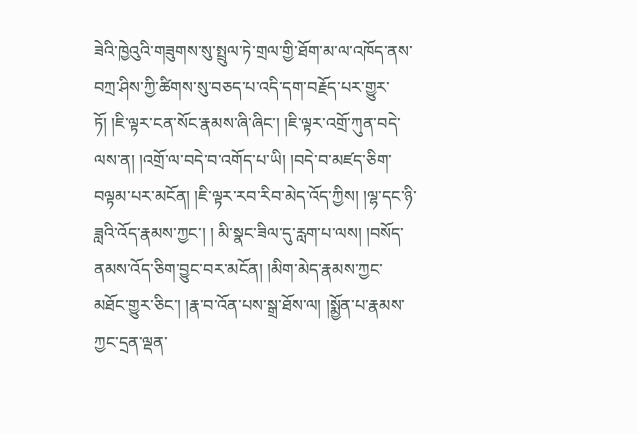ཟེའི་ཁྱེའུའི་གཟུགས་སུ་སྤྲུལ་ཏེ་གྲལ་གྱི་ཐོག་མ་ལ་འཁོད་ནས་བཀྲ་ཤིས་ཀྱི་ཚིགས་སུ་བཅད་པ་འདི་དག་བརྗོད་པར་གྱུར་ཏོ། །ཇི་ལྟར་ངན་སོང་རྣམས་ཞི་ཞིང་། །ཇི་ལྟར་འགྲོ་ཀུན་བདེ་ལས་ན། །འགྲོ་ལ་བདེ་བ་འགོད་པ་ཡི། །བདེ་བ་མཛད་ཅིག་བལྟམ་པར་མངོན། །ཇི་ལྟར་རབ་རིབ་མེད་འོད་ཀྱིས། །ལྷ་དང་ཉི་ཟླའི་འོད་རྣམས་ཀྱང་། ། མི་སྣང་ཟིལ་དུ་རླག་པ་ལས། །བསོད་ནམས་འོད་ཅིག་བྱུང་བར་མངོན། །མིག་མེད་རྣམས་ཀྱང་མཐོང་གྱུར་ཅིང་། །རྣ་བ་འོན་པས་སྒྲ་ཐོས་ལ། །སྨྱོན་པ་རྣམས་ཀྱང་དྲན་ལྡན་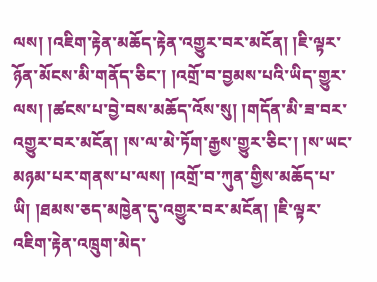ལས། །འཇིག་རྟེན་མཆོད་རྟེན་འགྱུར་བར་མངོན། །ཇི་ལྟར་ཉོན་མོངས་མི་གནོད་ཅིང་། །འགྲོ་བ་བྱམས་པའི་ཡིད་གྱུར་ལས། །ཚངས་པ་བྱེ་བས་མཆོད་འོས་སུ། །གདོན་མི་ཟ་བར་འགྱུར་བར་མངོན། །ས་ལ་མེ་ཏོག་རྒྱས་གྱུར་ཅིང་། །ས་ཡང་མཉམ་པར་གནས་པ་ལས། །འགྲོ་བ་ཀུན་གྱིས་མཆོད་པ་ཡི། །ཐམས་ཅད་མཁྱེན་དུ་འགྱུར་བར་མངོན། །ཇི་ལྟར་འཇིག་རྟེན་འཁྲུག་མེད་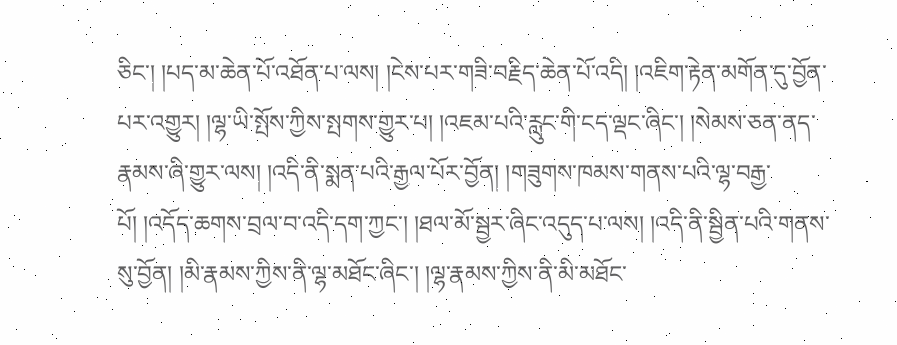ཅིང་། །པད་མ་ཆེན་པོ་འཐོན་པ་ལས། །ངེས་པར་གཟི་བརྗིད་ཆེན་པོ་འདི། །འཇིག་རྟེན་མགོན་དུ་བྱོན་པར་འགྱུར། །ལྷ་ཡི་སྤོས་ཀྱིས་སྤགས་གྱུར་པ། །འཇམ་པའི་རླུང་གི་ངད་ལྡང་ཞིང་། །སེམས་ཅན་ནད་རྣམས་ཞི་གྱུར་ལས། །འདི་ནི་སྨན་པའི་རྒྱལ་པོར་བྱོན། །གཟུགས་ཁམས་གནས་པའི་ལྷ་བརྒྱ་པོ། །འདོད་ཆགས་བྲལ་བ་འདི་དག་ཀྱང་། །ཐལ་མོ་སྦྱར་ཞིང་འདུད་པ་ལས། །འདི་ནི་སྦྱིན་པའི་གནས་སུ་བྱོན། །མི་རྣམས་ཀྱིས་ནི་ལྷ་མཐོང་ཞིང་། །ལྷ་རྣམས་ཀྱིས་ནི་མི་མཐོང་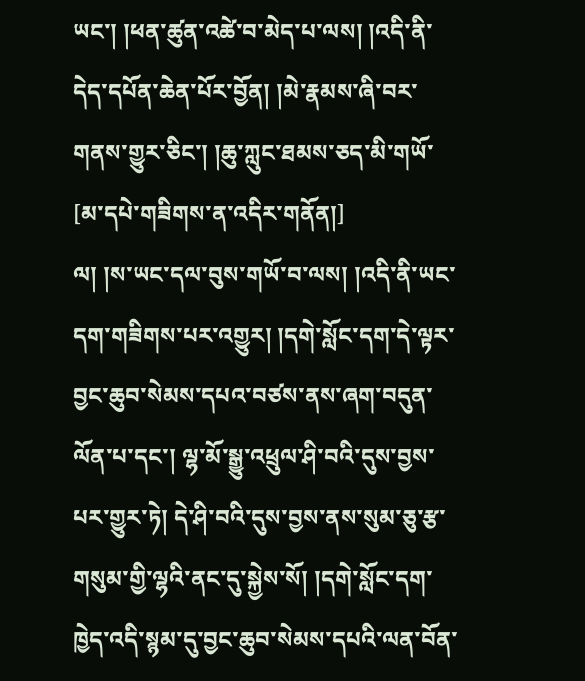ཡང་། །ཕན་ཚུན་འཚེ་བ་མེད་པ་ལས། །འདི་ནི་དེད་དཔོན་ཆེན་པོར་བྱོན། །མེ་རྣམས་ཞི་བར་གནས་གྱུར་ཅིང་། །ཆུ་ཀླུང་ཐམས་ཅད་མི་གཡོ་
[མ་དཔེ་གཟིགས་ན་འདིར་གནོན།]
ལ། །ས་ཡང་དལ་བུས་གཡོ་བ་ལས། །འདི་ནི་ཡང་དག་གཟིགས་པར་འགྱུར། །དགེ་སློང་དག་དེ་ལྟར་བྱང་ཆུབ་སེམས་དཔའ་བཙས་ནས་ཞག་བདུན་ལོན་པ་དང་། ལྷ་མོ་སྒྱུ་འཕྲུལ་ཤི་བའི་དུས་བྱས་པར་གྱུར་ཏེ། དེ་ཤི་བའི་དུས་བྱས་ནས་སུམ་ཅུ་རྩ་གསུམ་གྱི་ལྷའི་ནང་དུ་སྐྱེས་སོ། །དགེ་སློང་དག་ཁྱེད་འདི་སྙམ་དུ་བྱང་ཆུབ་སེམས་དཔའི་ལན་བོན་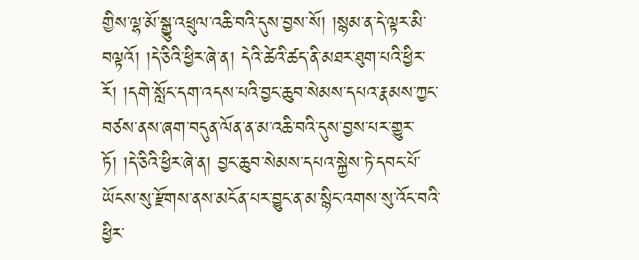གྱིས་ལྷ་མོ་སྒྱུ་འཕྲུལ་འཆི་བའི་དུས་བྱས་སོ། །སྙམ་ན་དེ་ལྟར་མི་བལྟའོ། །དེ་ཅིའི་ཕྱིར་ཞེ་ན། དེའི་ཚེའི་ཚད་ནི་མཐར་ཐུག་པའི་ཕྱིར་རོ། །དགེ་སློང་དག་འདས་པའི་བྱང་ཆུབ་སེམས་དཔའ་རྣམས་ཀྱང་བཙས་ནས་ཞག་བདུན་ལོན་ན་མ་འཆི་བའི་དུས་བྱས་པར་གྱུར་ཏོ། །དེ་ཅིའི་ཕྱིར་ཞེ་ན། བྱང་ཆུབ་སེམས་དཔའ་སྐྱེས་ཏེ་དབང་པོ་ཡོངས་སུ་རྫོགས་ནས་མངོན་པར་བྱུང་ན་མ་སྙིང་འགས་སུ་འོང་བའི་ཕྱིར་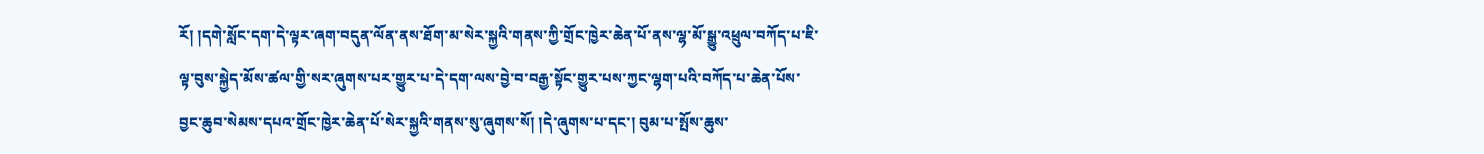རོ། །དགེ་སློང་དག་དེ་ལྟར་ཞག་བདུན་ལོན་ནས་ཐོག་མ་སེར་སྐྱའི་གནས་ཀྱི་གྲོང་ཁྱེར་ཆེན་པོ་ནས་ལྷ་མོ་སྒྱུ་འཕྲུལ་བཀོད་པ་ཇི་ལྟ་བུས་སྐྱེད་མོས་ཚལ་གྱི་སར་ཞུགས་པར་གྱུར་པ་དེ་དག་ལས་བྱེ་བ་བརྒྱ་སྟོང་གྱུར་པས་ཀྱང་ལྷག་པའི་བཀོད་པ་ཆེན་པོས་བྱང་ཆུབ་སེམས་དཔའ་གྲོང་ཁྱེར་ཆེན་པོ་སེར་སྐྱའི་གནས་སུ་ཞུགས་སོ། །དེ་ཞུགས་པ་དང་། བུམ་པ་སྤོས་ཆུས་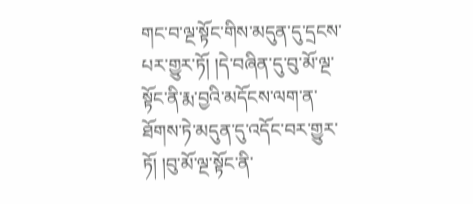གང་བ་ལྔ་སྟོང་གིས་མདུན་དུ་དྲངས་པར་གྱུར་ཏོ། །དེ་བཞིན་དུ་བུ་མོ་ལྔ་སྟོང་ནི་རྨ་བྱའི་མདོངས་ལག་ན་ཐོགས་ཏེ་མདུན་དུ་འདོང་བར་གྱུར་ཏོ། །བུ་མོ་ལྔ་སྟོང་ནི་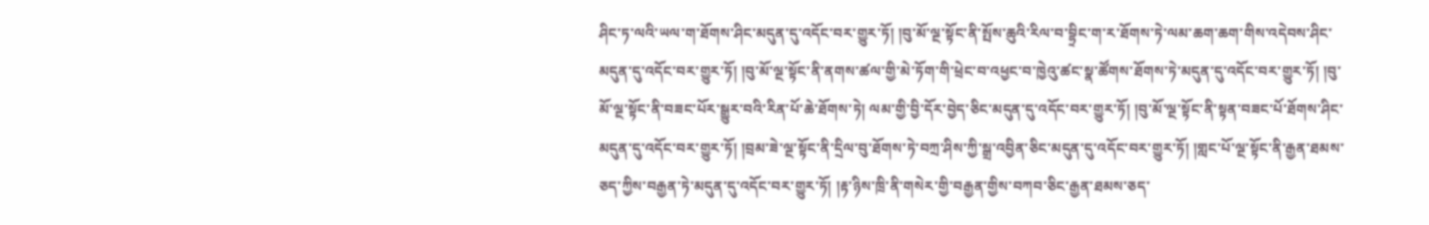ཤིང་ཏ་ལའི་ཡལ་ག་ཐོགས་ཤིང་མདུན་དུ་འདོང་བར་གྱུར་ཏོ། །བུ་མོ་ལྔ་སྟོང་ནི་སྤོས་ཆུའི་རིལ་བ་བྷྲིང་ག་ར་ཐོགས་ཏེ་ལམ་ཆག་ཆག་གིས་འདེབས་ཤིང་མདུན་དུ་འདོང་བར་གྱུར་ཏོ། །བུ་མོ་ལྔ་སྟོང་ནི་ནགས་ཚལ་གྱི་མེ་ཏོག་གི་ཕྲེང་བ་འཕྱང་བ་ཁྱེའུ་ཚང་སྣ་ཚོགས་ཐོགས་ཏེ་མདུན་དུ་འདོང་བར་གྱུར་ཏོ། །བུ་མོ་ལྔ་སྟོང་ནི་བཟང་པོར་སྒྱུར་བའི་རིན་པོ་ཆེ་ཐོགས་ཏེ། ལམ་གྱི་བྱི་དོར་བྱེད་ཅིང་མདུན་དུ་འདོང་བར་གྱུར་ཏོ། །བུ་མོ་ལྔ་སྟོང་ནི་སྟན་བཟང་པོ་ཐོགས་ཤིང་མདུན་དུ་འདོང་བར་གྱུར་ཏོ། །བྲམ་ཟེ་ལྔ་སྟོང་ནི་དྲིལ་བུ་ཐོགས་ཏེ་བཀྲ་ཤིས་ཀྱི་སྒྲ་འབྱིན་ཅིང་མདུན་དུ་འདོང་བར་གྱུར་ཏོ། །གླང་པོ་ལྔ་སྟོང་ནི་རྒྱན་ཐམས་ཅད་ཀྱིས་བརྒྱན་ཏེ་མདུན་དུ་འདོང་བར་གྱུར་ཏོ། །རྟ་ཉིས་ཁྲི་ནི་གསེར་གྱི་བརྒྱན་གྱིས་བཀབ་ཅིང་རྒྱན་ཐམས་ཅད་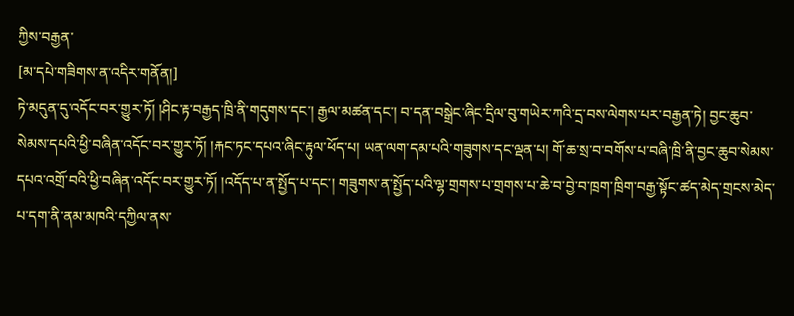ཀྱིས་བརྒྱན་
[མ་དཔེ་གཟིགས་ན་འདིར་གནོན།]
ཏེ་མདུན་དུ་འདོང་བར་གྱུར་ཏོ། །ཤིང་རྟ་བརྒྱད་ཁྲི་ནི་གདུགས་དང་། རྒྱལ་མཚན་དང་། བ་དན་བསྒྲེང་ཞིང་དྲིལ་བུ་གཡེར་ཀའི་དྲ་བས་ལེགས་པར་བརྒྱན་ཏེ། བྱང་ཆུབ་སེམས་དཔའི་ཕྱི་བཞིན་འདོང་བར་གྱུར་ཏོ། །རྐང་ཏང་དཔའ་ཞིང་རྟུལ་ཕོད་པ། ཡན་ལག་དམ་པའི་གཟུགས་དང་ལྡན་པ། གོ་ཆ་སྲ་བ་བགོས་པ་བཞི་ཁྲི་ནི་བྱང་ཆུབ་སེམས་དཔའ་འགྲོ་བའི་ཕྱི་བཞིན་འདོང་བར་གྱུར་ཏོ། །འདོད་པ་ན་སྤྱོད་པ་དང་། གཟུགས་ན་སྤྱོད་པའི་ལྷ་གྲགས་པ་གྲགས་པ་ཆེ་བ་བྱེ་བ་ཁྲག་ཁྲིག་བརྒྱ་སྟོང་ཚད་མེད་གྲངས་མེད་པ་དག་ནི་ནམ་མཁའི་དཀྱིལ་ནས་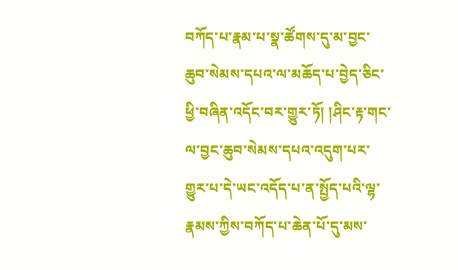བཀོད་པ་རྣམ་པ་སྣ་ཚོགས་དུ་མ་བྱང་ཆུབ་སེམས་དཔའ་ལ་མཆོད་པ་བྱེད་ཅིང་ཕྱི་བཞིན་འདོང་བར་གྱུར་ཏོ། །ཤིང་རྟ་གང་ལ་བྱང་ཆུབ་སེམས་དཔའ་འདུག་པར་གྱུར་པ་དེ་ཡང་འདོད་པ་ན་སྤྱོད་པའི་ལྷ་རྣམས་ཀྱིས་བཀོད་པ་ཆེན་པོ་དུ་མས་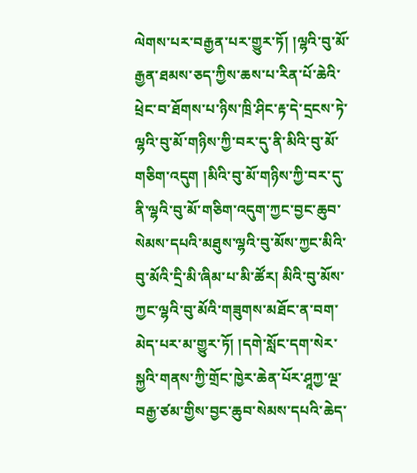ལེགས་པར་བརྒྱན་པར་གྱུར་ཏོ། །ལྷའི་བུ་མོ་རྒྱན་ཐམས་ཅད་ཀྱིས་ཆས་པ་རིན་པོ་ཆེའི་ཕྲེང་བ་ཐོགས་པ་ཉིས་ཁྲི་ཤིང་རྟ་དེ་དྲངས་ཏེ་ལྷའི་བུ་མོ་གཉིས་ཀྱི་བར་དུ་ནི་མིའི་བུ་མོ་གཅིག་འདུག །མིའི་བུ་མོ་གཉིས་ཀྱི་བར་དུ་ནི་ལྷའི་བུ་མོ་གཅིག་འདུག་ཀྱང་བྱང་ཆུབ་སེམས་དཔའི་མཐུས་ལྷའི་བུ་མོས་ཀྱང་མིའི་བུ་མོའི་དྲི་མི་ཞིམ་པ་མི་ཚོར། མིའི་བུ་མོས་ཀྱང་ལྷའི་བུ་མོའི་གཟུགས་མཐོང་ན་བག་མེད་པར་མ་གྱུར་ཏོ། །དགེ་སློང་དག་སེར་སྐྱའི་གནས་ཀྱི་གྲོང་ཁྱེར་ཆེན་པོར་ཤཱཀྱ་ལྔ་བརྒྱ་ཙམ་གྱིས་བྱང་ཆུབ་སེམས་དཔའི་ཆེད་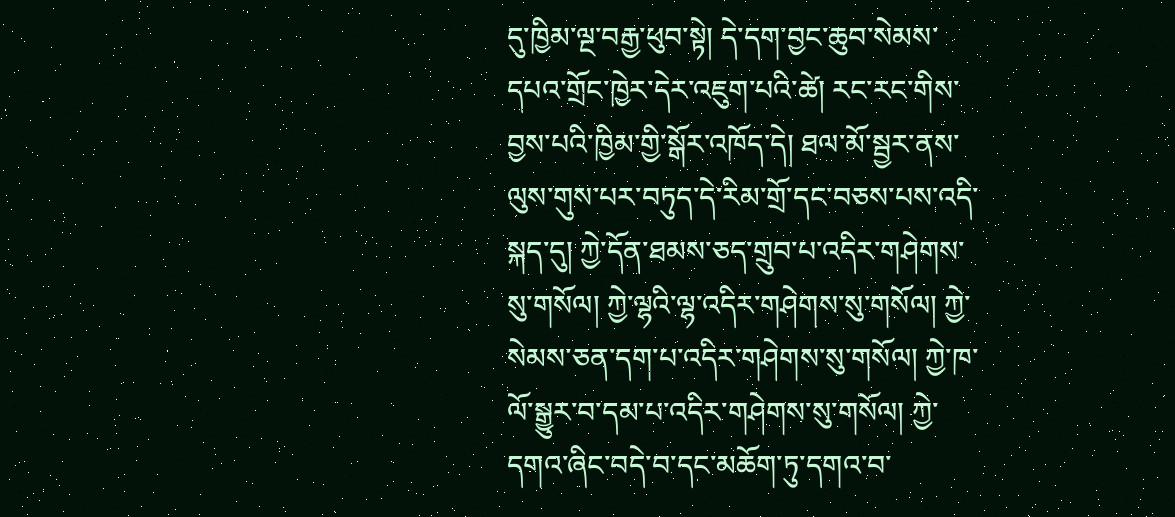དུ་ཁྱིམ་ལྔ་བརྒྱ་ཕུབ་སྟེ། དེ་དག་བྱང་ཆུབ་སེམས་དཔའ་གྲོང་ཁྱེར་དེར་འཇུག་པའི་ཚེ། རང་རང་གིས་བྱས་པའི་ཁྱིམ་གྱི་སྒོར་འཁོད་དེ། ཐལ་མོ་སྦྱར་ནས་ལུས་གུས་པར་བཏུད་དེ་རིམ་གྲོ་དང་བཅས་པས་འདི་སྐད་དུ། ཀྱེ་དོན་ཐམས་ཅད་གྲུབ་པ་འདིར་གཤེགས་སུ་གསོལ། ཀྱེ་ལྷའི་ལྷ་འདིར་གཤེགས་སུ་གསོལ། ཀྱེ་སེམས་ཅན་དག་པ་འདིར་གཤེགས་སུ་གསོལ། ཀྱེ་ཁ་ལོ་སྒྱུར་བ་དམ་པ་འདིར་གཤེགས་སུ་གསོལ། ཀྱེ་དགའ་ཞིང་བདེ་བ་དང་མཆོག་ཏུ་དགའ་བ་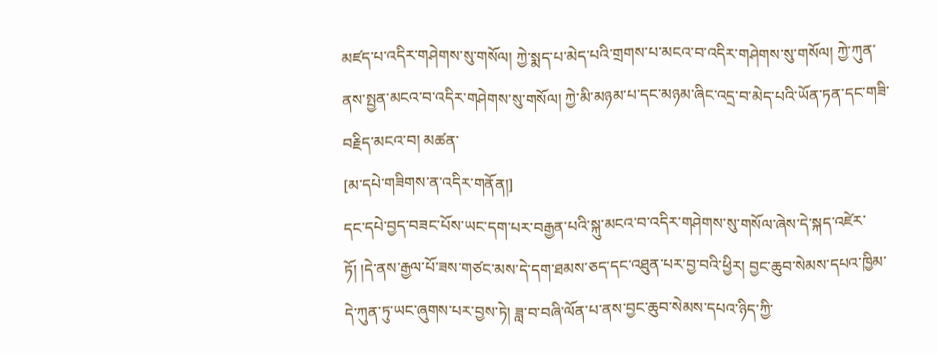མཛད་པ་འདིར་གཤེགས་སུ་གསོལ། ཀྱེ་སྨད་པ་མེད་པའི་གྲགས་པ་མངའ་བ་འདིར་གཤེགས་སུ་གསོལ། ཀྱེ་ཀུན་ནས་སྤྱན་མངའ་བ་འདིར་གཤེགས་སུ་གསོལ། ཀྱེ་མི་མཉམ་པ་དང་མཉམ་ཞིང་འདྲ་བ་མེད་པའི་ཡོན་ཏན་དང་གཟི་བརྗིད་མངའ་བ། མཚན་
[མ་དཔེ་གཟིགས་ན་འདིར་གནོན།]
དང་དཔེ་བྱད་བཟང་པོས་ཡང་དག་པར་བརྒྱན་པའི་སྐུ་མངའ་བ་འདིར་གཤེགས་སུ་གསོལ་ཞེས་དེ་སྐད་འཛེར་ཏོ། །དེ་ནས་རྒྱལ་པོ་ཟས་གཙང་མས་དེ་དག་ཐམས་ཅད་དང་འཐུན་པར་བྱ་བའི་ཕྱིར། བྱང་ཆུབ་སེམས་དཔའ་ཁྱིམ་དེ་ཀུན་ཏུ་ཡང་ཞུགས་པར་བྱས་ཏེ། ཟླ་བ་བཞི་ལོན་པ་ནས་བྱང་ཆུབ་སེམས་དཔའ་ཉིད་ཀྱི་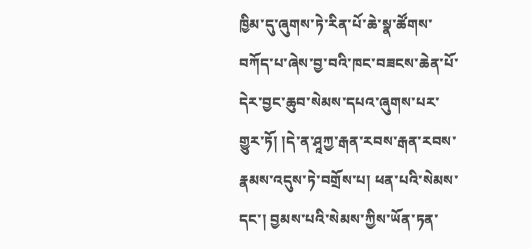ཁྱིམ་དུ་ཞུགས་ཏེ་རིན་པོ་ཆེ་སྣ་ཚོགས་བཀོད་པ་ཞེས་བྱ་བའི་ཁང་བཟངས་ཆེན་པོ་དེར་བྱང་ཆུབ་སེམས་དཔའ་ཞུགས་པར་གྱུར་ཏོ། །དེ་ན་ཤཱཀྱ་རྒན་རབས་རྒན་རབས་རྣམས་འདུས་ཏེ་བགྲོས་པ། ཕན་པའི་སེམས་དང་། བྱམས་པའི་སེམས་ཀྱིས་ཡོན་ཏན་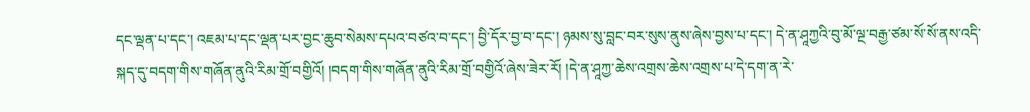དང་ལྡན་པ་དང་། འཇམ་པ་དང་ལྡན་པར་བྱང་ཆུབ་སེམས་དཔའ་བཙའ་བ་དང་། བྱི་དོར་བྱ་བ་དང་། ཉམས་སུ་བླང་བར་སུས་ནུས་ཞེས་བྱས་པ་དང་། དེ་ན་ཤཱཀྱའི་བུ་མོ་ལྔ་བརྒྱ་ཙམ་སོ་སོ་ནས་འདི་སྐད་དུ་བདག་གིས་གཞོན་ནུའི་རིམ་གྲོ་བགྱིའོ། །བདག་གིས་གཞོན་ནུའི་རིམ་གྲོ་བགྱིའོ་ཞེས་ཟེར་རོ། །དེ་ན་ཤཱཀྱ་ཆེས་འགྲས་ཆེས་འགྲས་པ་དེ་དག་ན་རེ་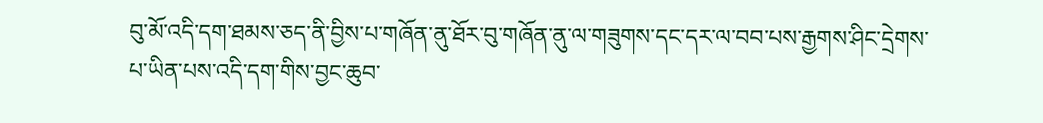བུ་མོ་འདི་དག་ཐམས་ཅད་ནི་བྱིས་པ་གཞོན་ནུ་ཐོར་བུ་གཞོན་ནུ་ལ་གཟུགས་དང་དར་ལ་བབ་པས་རྒྱགས་ཤིང་དྲེགས་པ་ཡིན་པས་འདི་དག་གིས་བྱང་ཆུབ་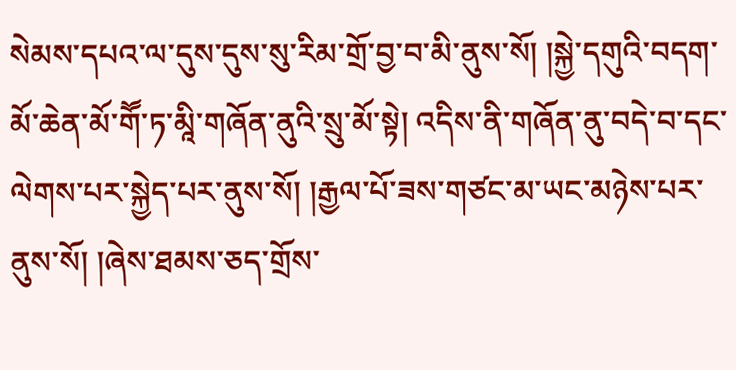སེམས་དཔའ་ལ་དུས་དུས་སུ་རིམ་གྲོ་བྱ་བ་མི་ནུས་སོ། །སྐྱེ་དགུའི་བདག་མོ་ཆེན་མོ་གཽ་ཏ་མཱི་གཞོན་ནུའི་སྲུ་མོ་སྟེ། འདིས་ནི་གཞོན་ནུ་བདེ་བ་དང་ལེགས་པར་སྐྱེད་པར་ནུས་སོ། །རྒྱལ་པོ་ཟས་གཙང་མ་ཡང་མཉེས་པར་ནུས་སོ། །ཞེས་ཐམས་ཅད་གྲོས་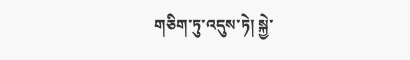གཅིག་ཏུ་འདུས་ཏེ། སྐྱེ་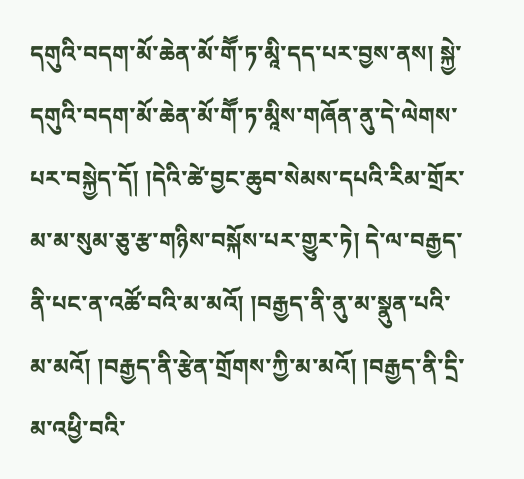དགུའི་བདག་མོ་ཆེན་མོ་གཽ་ཏ་མཱི་དད་པར་བྱས་ནས། སྐྱེ་དགུའི་བདག་མོ་ཆེན་མོ་གཽ་ཏ་མཱིས་གཞོན་ནུ་དེ་ལེགས་པར་བསྐྱེད་དོ། །དེའི་ཚེ་བྱང་ཆུབ་སེམས་དཔའི་རིམ་གྲོར་མ་མ་སུམ་ཅུ་རྩ་གཉིས་བསྐོས་པར་གྱུར་ཏེ། དེ་ལ་བརྒྱད་ནི་པང་ན་འཚོ་བའི་མ་མའོ། །བརྒྱད་ནི་ནུ་མ་སྣུན་པའི་མ་མའོ། །བརྒྱད་ནི་རྩེན་གྲོགས་ཀྱི་མ་མའོ། །བརྒྱད་ནི་དྲི་མ་འཕྱི་བའི་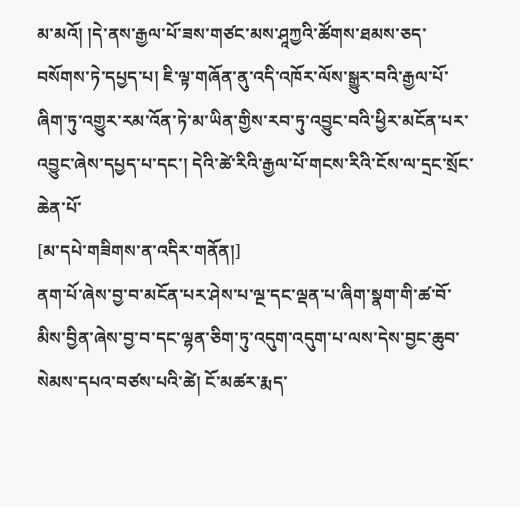མ་མའོ། །དེ་ནས་རྒྱལ་པོ་ཟས་གཙང་མས་ཤཱཀྱའི་ཚོགས་ཐམས་ཅད་བསོགས་ཏེ་དཔྱད་པ། ཇི་ལྟ་གཞོན་ནུ་འདི་འཁོར་ལོས་སྒྱུར་བའི་རྒྱལ་པོ་ཞིག་ཏུ་འགྱུར་རམ་འོན་ཏེ་མ་ཡིན་གྱིས་རབ་ཏུ་འབྱུང་བའི་ཕྱིར་མངོན་པར་འབྱུང་ཞེས་དཔྱད་པ་དང་། དེའི་ཚེ་རིའི་རྒྱལ་པོ་གངས་རིའི་ངོས་ལ་དྲང་སྲོང་ཆེན་པོ་
[མ་དཔེ་གཟིགས་ན་འདིར་གནོན།]
ནག་པོ་ཞེས་བྱ་བ་མངོན་པར་ཤེས་པ་ལྔ་དང་ལྡན་པ་ཞིག་སྣག་གི་ཚ་བོ་མིས་བྱིན་ཞེས་བྱ་བ་དང་ལྷན་ཅིག་ཏུ་འདུག་འདུག་པ་ལས་དེས་བྱང་ཆུབ་སེམས་དཔའ་བཙས་པའི་ཚེ། ངོ་མཚར་རྨད་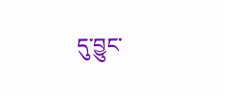དུ་བྱུང་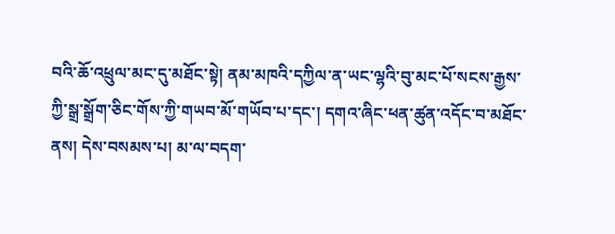བའི་ཆོ་འཕྲུལ་མང་དུ་མཐོང་སྟེ། ནམ་མཁའི་དཀྱིལ་ན་ཡང་ལྷའི་བུ་མང་པོ་སངས་རྒྱས་ཀྱི་སྒྲ་སྒྲོག་ཅིང་གོས་ཀྱི་གཡབ་མོ་གཡོབ་པ་དང་། དགའ་ཞིང་ཕན་ཚུན་འདོང་བ་མཐོང་ནས། དེས་བསམས་པ། མ་ལ་བདག་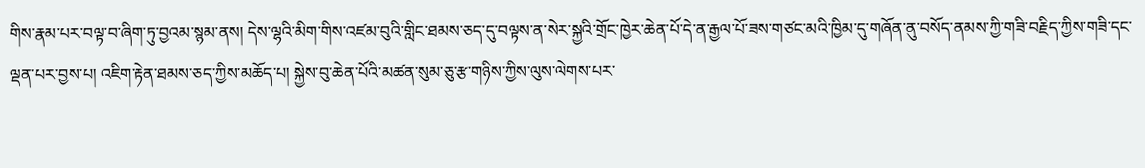གིས་རྣམ་པར་བལྟ་བ་ཞིག་ཏུ་བྱའམ་སྙམ་ནས། དེས་ལྷའི་མིག་གིས་འཛམ་བུའི་གླིང་ཐམས་ཅད་དུ་བལྟས་ན་སེར་སྐྱའི་གྲོང་ཁྱེར་ཆེན་པོ་དེ་ན་རྒྱལ་པོ་ཟས་གཙང་མའི་ཁྱིམ་དུ་གཞོན་ནུ་བསོད་ནམས་ཀྱི་གཟི་བརྗིད་ཀྱིས་གཟི་དང་ལྡན་པར་བྱས་པ། འཇིག་རྟེན་ཐམས་ཅད་ཀྱིས་མཆོད་པ། སྐྱེས་བུ་ཆེན་པོའི་མཚན་སུམ་ཅུ་རྩ་གཉིས་ཀྱིས་ལུས་ལེགས་པར་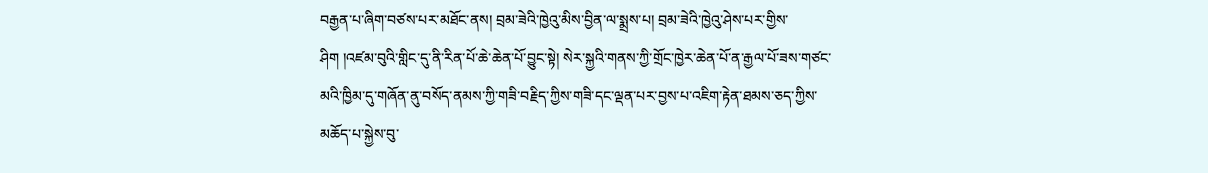བརྒྱན་པ་ཞིག་བཙས་པར་མཐོང་ནས། བྲམ་ཟེའི་ཁྱེའུ་མིས་བྱིན་ལ་སྨྲས་པ། བྲམ་ཟེའི་ཁྱེའུ་ཤེས་པར་གྱིས་ཤིག །འཛམ་བུའི་གླིང་དུ་ནི་རིན་པོ་ཆེ་ཆེན་པོ་བྱུང་སྟེ། སེར་སྐྱའི་གནས་ཀྱི་གྲོང་ཁྱེར་ཆེན་པོ་ན་རྒྱལ་པོ་ཟས་གཙང་མའི་ཁྱིམ་དུ་གཞོན་ནུ་བསོད་ནམས་ཀྱི་གཟི་བརྗིད་ཀྱིས་གཟི་དང་ལྡན་པར་བྱས་པ་འཇིག་རྟེན་ཐམས་ཅད་ཀྱིས་མཆོད་པ་སྐྱེས་བུ་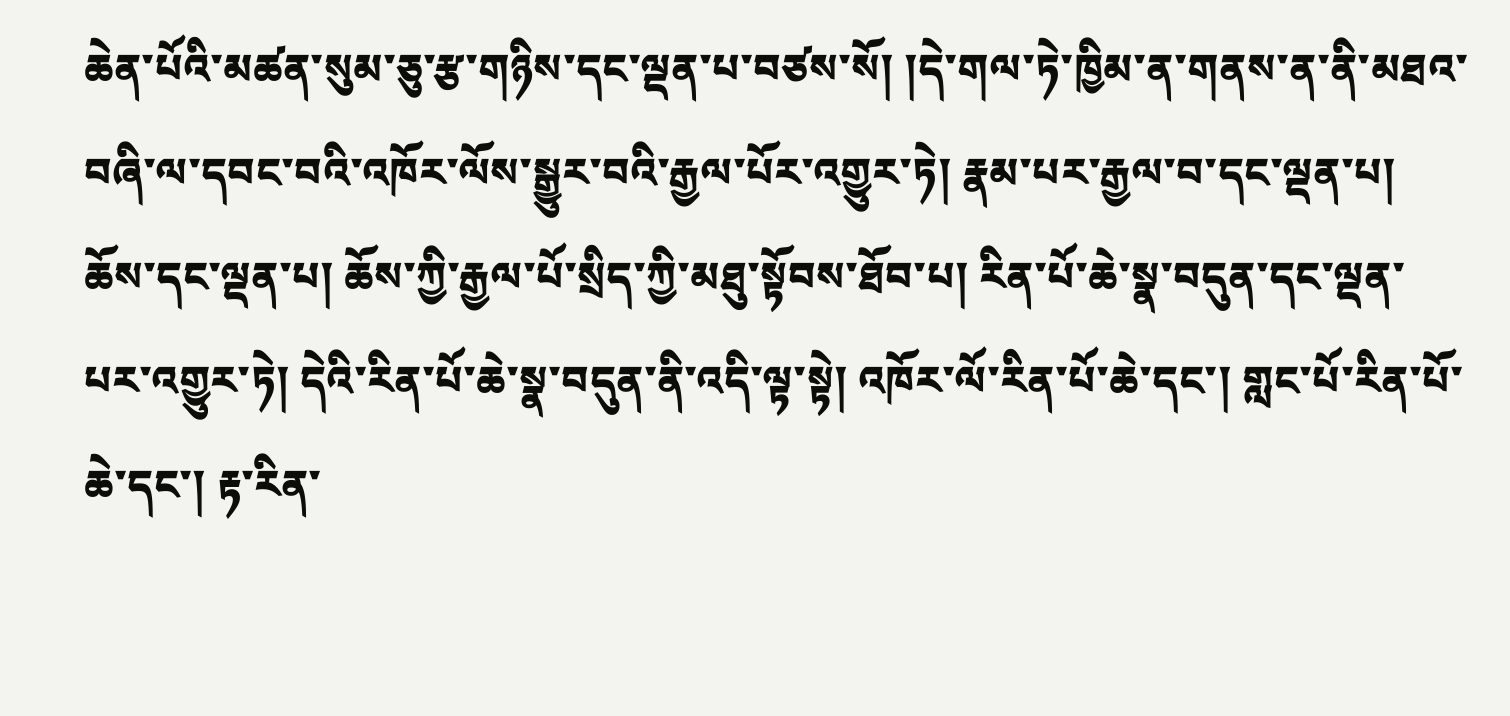ཆེན་པོའི་མཚན་སུམ་ཅུ་རྩ་གཉིས་དང་ལྡན་པ་བཙས་སོ། །དེ་གལ་ཏེ་ཁྱིམ་ན་གནས་ན་ནི་མཐའ་བཞི་ལ་དབང་བའི་འཁོར་ལོས་སྒྱུར་བའི་རྒྱལ་པོར་འགྱུར་ཏེ། རྣམ་པར་རྒྱལ་བ་དང་ལྡན་པ། ཆོས་དང་ལྡན་པ། ཆོས་ཀྱི་རྒྱལ་པོ་སྲིད་ཀྱི་མཐུ་སྟོབས་ཐོབ་པ། རིན་པོ་ཆེ་སྣ་བདུན་དང་ལྡན་པར་འགྱུར་ཏེ། དེའི་རིན་པོ་ཆེ་སྣ་བདུན་ནི་འདི་ལྟ་སྟེ། འཁོར་ལོ་རིན་པོ་ཆེ་དང་། གླང་པོ་རིན་པོ་ཆེ་དང་། རྟ་རིན་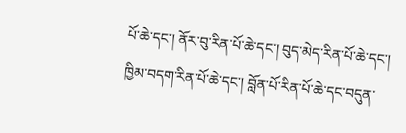པོ་ཆེ་དང་། ནོར་བུ་རིན་པོ་ཆེ་དང་། བུད་མེད་རིན་པོ་ཆེ་དང་། ཁྱིམ་བདག་རིན་པོ་ཆེ་དང་། བློན་པོ་རིན་པོ་ཆེ་དང་བདུན་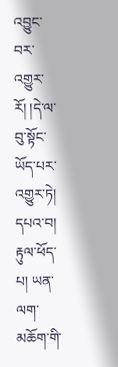འབྱུང་བར་འགྱུར་རོ། །དེ་ལ་བུ་སྟོང་ཡོད་པར་འགྱུར་ཏེ། དཔའ་བ། རྟུལ་ཕོད་པ། ཡན་ལག་མཆོག་གི་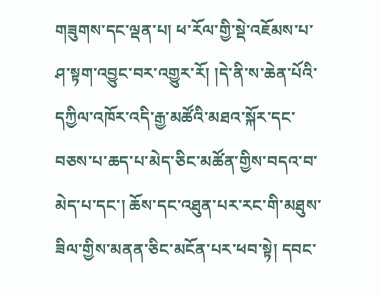གཟུགས་དང་ལྡན་པ། ཕ་རོལ་གྱི་སྡེ་འཇོམས་པ་ཤ་སྟག་འབྱུང་བར་འགྱུར་རོ། །དེ་ནི་ས་ཆེན་པོའི་དཀྱིལ་འཁོར་འདི་རྒྱ་མཚོའི་མཐའ་སྐོར་དང་བཅས་པ་ཆད་པ་མེད་ཅིང་མཚོན་གྱིས་བདའ་བ་མེད་པ་དང་། ཆོས་དང་འཐུན་པར་རང་གི་མཐུས་ཟིལ་གྱིས་མནན་ཅིང་མངོན་པར་ཕབ་སྟེ། དབང་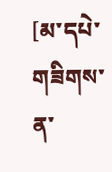[མ་དཔེ་གཟིགས་ན་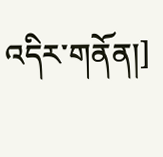འདིར་གནོན།]